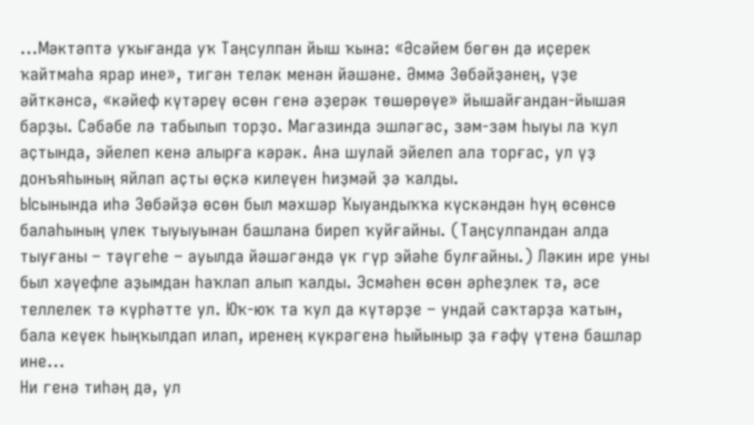...Мәктәптә уҡығанда уҡ Таңсулпан йыш ҡына: «Әсәйем бөгөн дә иҫерек ҡайтмаһа ярар ине», тигән теләк менән йәшәне. Әммә Зөбәйҙәнең, үҙе әйткәнсә, «кәйеф күтәреү өсөн генә әҙерәк төшөрөүе» йышайғандан-йышая барҙы. Сәбәбе лә табылып торҙо. Магазинда эшләгәс, зәм-зәм һыуы ла ҡул аҫтында, эйелеп кенә алырға кәрәк. Ана шулай эйелеп ала торғас, ул үҙ донъяһының яйлап аҫты өҫкә килеүен һиҙмәй ҙә ҡалды.
Ысынында иһә Зөбәйҙә өсөн был мәхшәр Ҡыуандыҡҡа күскәндән һуң өсөнсө балаһының үлек тыуыуынан башлана биреп ҡуйғайны. (Таңсулпандан алда тыуғаны – тәүгеһе – ауылда йәшәгәндә үк гүр эйәһе булғайны.) Ләкин ире уны был хәүефле аҙымдан һаҡлап алып ҡалды. Эсмәһен өсөн әрһеҙлек тә, әсе теллелек тә күрһәтте ул. Юҡ-юҡ та ҡул да күтәрҙе – ундай саҡтарҙа ҡатын, бала кеүек һыңҡылдап илап, иренең күкрәгенә һыйыныр ҙа ғәфү үтенә башлар ине...
Ни генә тиһәң дә, ул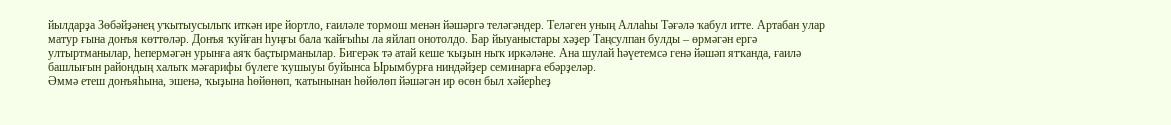йылдарҙа Зөбәйҙәнең уҡытыусылыҡ иткән ире йортло, ғаиләле тормош менән йәшәргә теләгәндер. Теләген уның Аллаһы Тәғәлә ҡабул итте. Артабан улар матур ғына донъя көттөләр. Донъя ҡуйған һуңғы бала ҡайғыһы ла яйлап онотолдо. Бар йыуаныстары хәҙер Таңсулпан булды – өрмәгән ергә ултыртманылар, һепермәгән урынға аяҡ баҫтырманылар. Бигерәк тә атай кеше ҡыҙын ныҡ иркәләне. Ана шулай һәүетемсә генә йәшәп ятҡанда, ғаилә башлығын райондың халыҡ мәғарифы бүлеге ҡушыуы буйынса Ырымбурға ниндәйҙер семинарға ебәрҙеләр.
Әммә етеш донъяһына, эшенә, ҡыҙына һөйөнөп, ҡатынынан һөйөлөп йәшәгән ир өсөн был хәйерһеҙ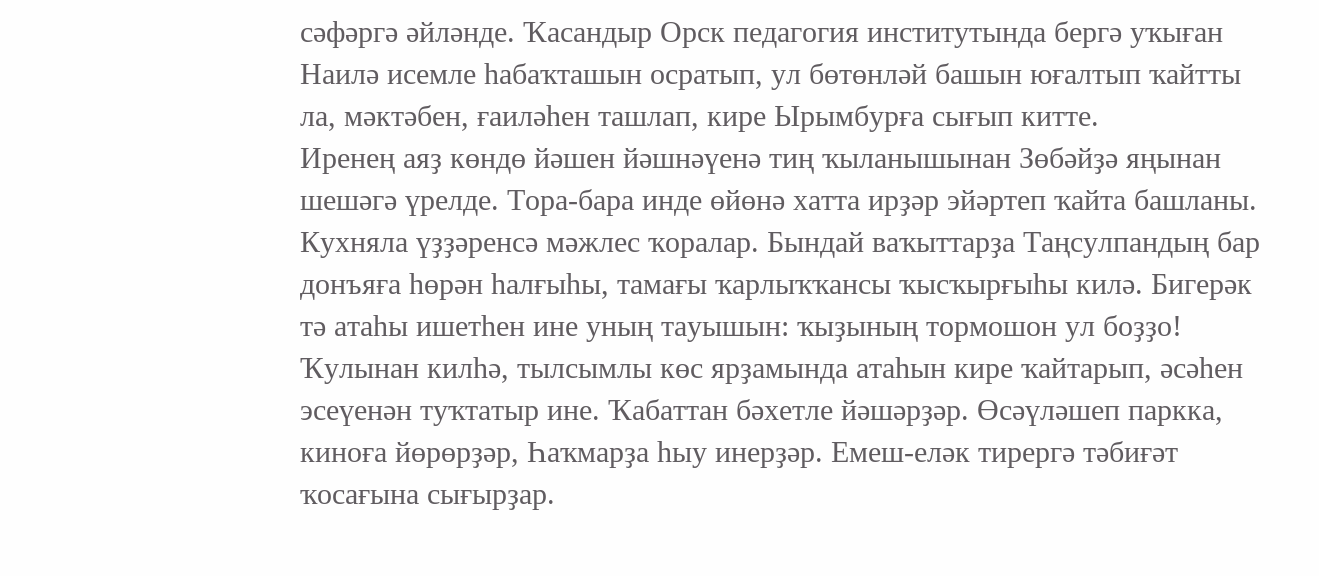сәфәргә әйләнде. Ҡасандыр Орск педагогия институтында бергә уҡыған Наилә исемле һабаҡташын осратып, ул бөтөнләй башын юғалтып ҡайтты ла, мәктәбен, ғаиләһен ташлап, кире Ырымбурға сығып китте.
Иренең аяҙ көндө йәшен йәшнәүенә тиң ҡыланышынан Зөбәйҙә яңынан шешәгә үрелде. Тора-бара инде өйөнә хатта ирҙәр эйәртеп ҡайта башланы. Кухняла үҙҙәренсә мәжлес ҡоралар. Бындай ваҡыттарҙа Таңсулпандың бар донъяға һөрән һалғыһы, тамағы ҡарлыҡҡансы ҡысҡырғыһы килә. Бигерәк тә атаһы ишетһен ине уның тауышын: ҡыҙының тормошон ул боҙҙо! Ҡулынан килһә, тылсымлы көс ярҙамында атаһын кире ҡайтарып, әсәһен эсеүенән туҡтатыр ине. Ҡабаттан бәхетле йәшәрҙәр. Өсәүләшеп паркка, киноға йөрөрҙәр, Һаҡмарҙа һыу инерҙәр. Емеш-еләк тирергә тәбиғәт ҡосағына сығырҙар.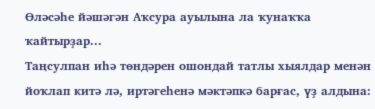Өләсәһе йәшәгән Аҡсура ауылына ла ҡунаҡҡа ҡайтырҙар...
Таңсулпан иһә төндәрен ошондай татлы хыялдар менән йоҡлап китә лә, иртәгеһенә мәктәпкә барғас, үҙ алдына: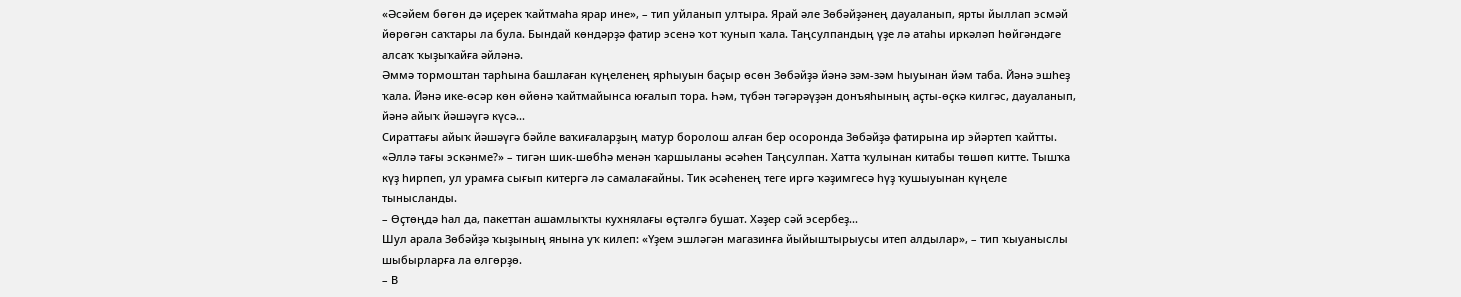«Әсәйем бөгөн дә иҫерек ҡайтмаһа ярар ине», – тип уйланып ултыра. Ярай әле Зөбәйҙәнең дауаланып, ярты йыллап эсмәй йөрөгән саҡтары ла була. Бындай көндәрҙә фатир эсенә ҡот ҡунып ҡала. Таңсулпандың үҙе лә атаһы иркәләп һөйгәндәге алсаҡ ҡыҙыҡайға әйләнә.
Әммә тормоштан тарһына башлаған күңеленең ярһыуын баҫыр өсөн Зөбәйҙә йәнә зәм-зәм һыуынан йәм таба. Йәнә эшһеҙ ҡала. Йәнә ике-өсәр көн өйөнә ҡайтмайынса юғалып тора. Һәм, түбән тәгәрәүҙән донъяһының аҫты-өҫкә килгәс, дауаланып, йәнә айыҡ йәшәүгә күсә...
Сираттағы айыҡ йәшәүгә бәйле ваҡиғаларҙың матур боролош алған бер осоронда Зөбәйҙә фатирына ир эйәртеп ҡайтты. «Әллә тағы эскәнме?» – тигән шик-шөбһә менән ҡаршыланы әсәһен Таңсулпан. Хатта ҡулынан китабы төшөп китте. Тышҡа күҙ һирпеп, ул урамға сығып китергә лә самалағайны. Тик әсәһенең теге иргә ҡәҙимгесә һүҙ ҡушыуынан күңеле тынысланды.
– Өҫтөңдә һал да, пакеттан ашамлыҡты кухнялағы өҫтәлгә бушат. Хәҙер сәй эсербеҙ...
Шул арала Зөбәйҙә ҡыҙының янына уҡ килеп: «Үҙем эшләгән магазинға йыйыштырыусы итеп алдылар», – тип ҡыуаныслы шыбырларға ла өлгөрҙө.
– В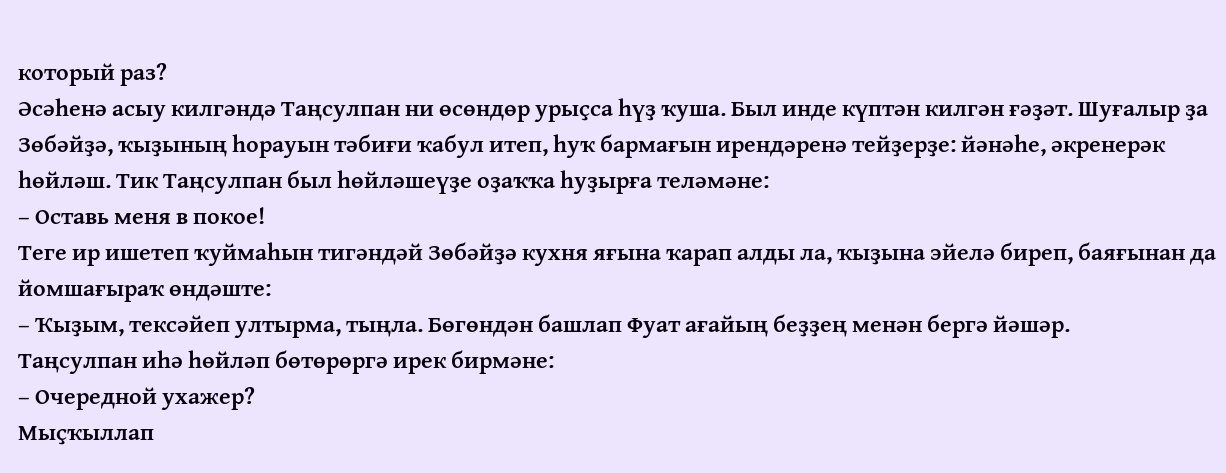который раз?
Әсәһенә асыу килгәндә Таңсулпан ни өсөндөр урыҫса һүҙ ҡуша. Был инде күптән килгән ғәҙәт. Шуғалыр ҙа Зөбәйҙә, ҡыҙының һорауын тәбиғи ҡабул итеп, һуҡ бармағын ирендәренә тейҙерҙе: йәнәһе, әкренерәк һөйләш. Тик Таңсулпан был һөйләшеүҙе оҙаҡҡа һуҙырға теләмәне:
– Оставь меня в покое!
Теге ир ишетеп ҡуймаһын тигәндәй Зөбәйҙә кухня яғына ҡарап алды ла, ҡыҙына эйелә биреп, баяғынан да йомшағыраҡ өндәште:
– Ҡыҙым, тексәйеп ултырма, тыңла. Бөгөндән башлап Фуат ағайың беҙҙең менән бергә йәшәр.
Таңсулпан иһә һөйләп бөтөрөргә ирек бирмәне:
– Очередной ухажер?
Мыҫҡыллап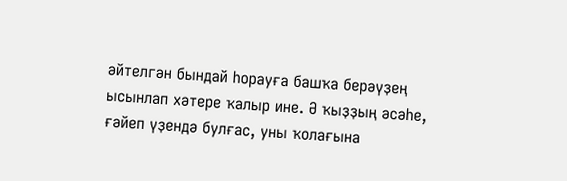әйтелгән бындай һорауға башҡа берәүҙең ысынлап хәтере ҡалыр ине. Ә ҡыҙҙың әсәһе, ғәйеп үҙендә булғас, уны ҡолағына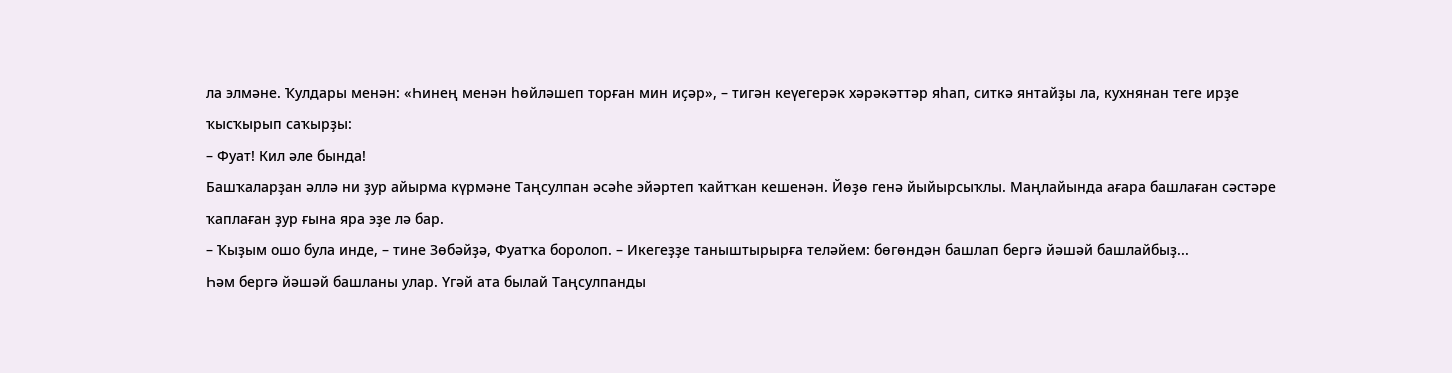ла элмәне. Ҡулдары менән: «Һинең менән һөйләшеп торған мин иҫәр», – тигән кеүегерәк хәрәкәттәр яһап, ситкә янтайҙы ла, кухнянан теге ирҙе ҡысҡырып саҡырҙы:
– Фуат! Кил әле бында!
Башҡаларҙан әллә ни ҙур айырма күрмәне Таңсулпан әсәһе эйәртеп ҡайтҡан кешенән. Йөҙө генә йыйырсыҡлы. Маңлайында ағара башлаған сәстәре ҡаплаған ҙур ғына яра эҙе лә бар.
– Ҡыҙым ошо була инде, – тине Зөбәйҙә, Фуатҡа боролоп. – Икегеҙҙе таныштырырға теләйем: бөгөндән башлап бергә йәшәй башлайбыҙ...
Һәм бергә йәшәй башланы улар. Үгәй ата былай Таңсулпанды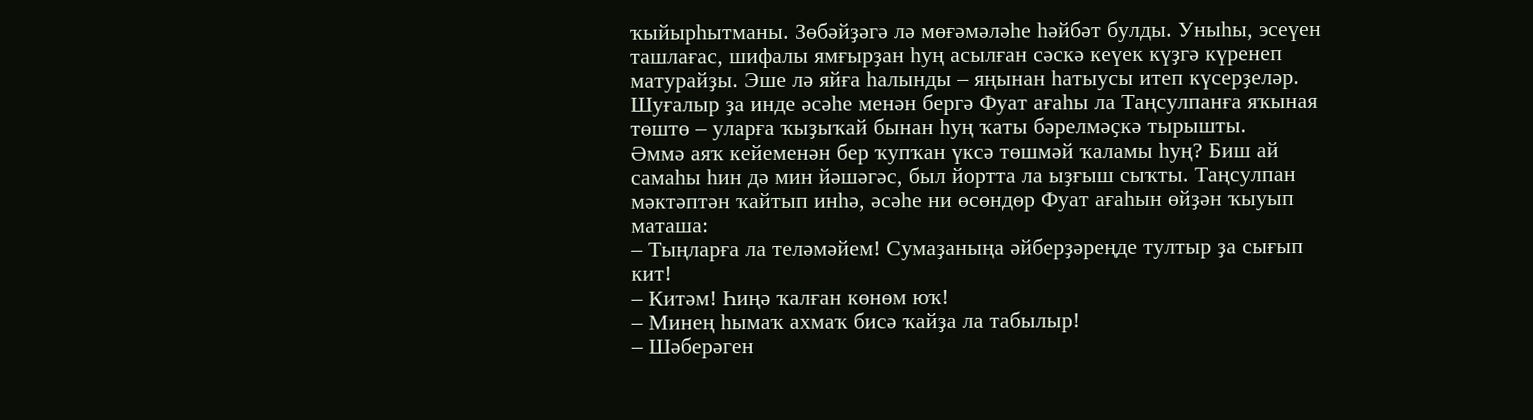ҡыйырһытманы. Зөбәйҙәгә лә мөғәмәләһе һәйбәт булды. Уныһы, эсеүен ташлағас, шифалы ямғырҙан һуң асылған сәскә кеүек күҙгә күренеп матурайҙы. Эше лә яйға һалынды – яңынан һатыусы итеп күсерҙеләр. Шуғалыр ҙа инде әсәһе менән бергә Фуат ағаһы ла Таңсулпанға яҡыная төштө – уларға ҡыҙыҡай бынан һуң ҡаты бәрелмәҫкә тырышты.
Әммә аяҡ кейеменән бер ҡупҡан үксә төшмәй ҡаламы һуң? Биш ай самаһы һин дә мин йәшәгәс, был йортта ла ыҙғыш сыҡты. Таңсулпан мәктәптән ҡайтып инһә, әсәһе ни өсөндөр Фуат ағаһын өйҙән ҡыуып маташа:
– Тыңларға ла теләмәйем! Сумаҙаныңа әйберҙәреңде тултыр ҙа сығып кит!
– Китәм! Һиңә ҡалған көнөм юҡ!
– Минең һымаҡ ахмаҡ бисә ҡайҙа ла табылыр!
– Шәберәген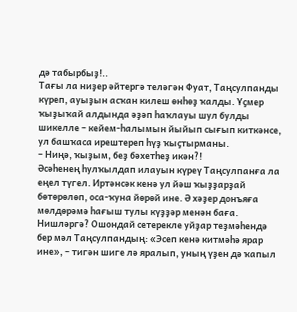дә табырбыҙ!..
Тағы ла ниҙер әйтергә теләгән Фуат, Таңсулпанды күреп, ауыҙын асҡан килеш өнһөҙ ҡалды. Үҫмер ҡыҙыҡай алдында әҙәп һаҡлауы шул булды шикелле – кейем-һалымын йыйып сығып киткәнсе, ул башҡаса ирештереп һүҙ ҡыҫтырманы.
– Ниңә, ҡыҙым, беҙ бәхетһеҙ икән?!
Әсәһенең һулҡылдап илауын күреү Таңсулпанға ла еңел түгел. Иртәнсәк кенә ул йәш ҡыҙҙарҙай бөтөрөлөп, оса-ҡуна йөрөй ине. Ә хәҙер донъяға мөлдөрәмә һағыш тулы күҙҙәр менән баға. Нишләргә? Ошондай сетерекле уйҙар теҙмәһендә бер мәл Таңсулпандың: «Эсеп кенә китмәһә ярар ине», – тигән шиге лә яралып, уның үҙен дә ҡапыл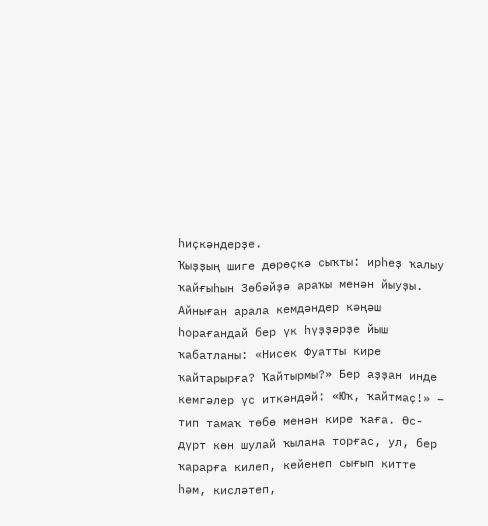һиҫкәндерҙе.
Ҡыҙҙың шиге дөрөҫкә сыҡты: ирһеҙ ҡалыу ҡайғыһын Зөбәйҙә араҡы менән йыуҙы. Айныған арала кемдәндер кәңәш һорағандай бер үк һүҙҙәрҙе йыш ҡабатланы: «Нисек Фуатты кире ҡайтарырға? Ҡайтырмы?» Бер аҙҙан инде кемгәлер үс иткәндәй: «Юҡ, ҡайтмаҫ!» – тип тамаҡ төбө менән кире ҡаға. Өс-дүрт көн шулай ҡылана торғас, ул, бер ҡарарға килеп, кейенеп сығып китте һәм, кисләтеп,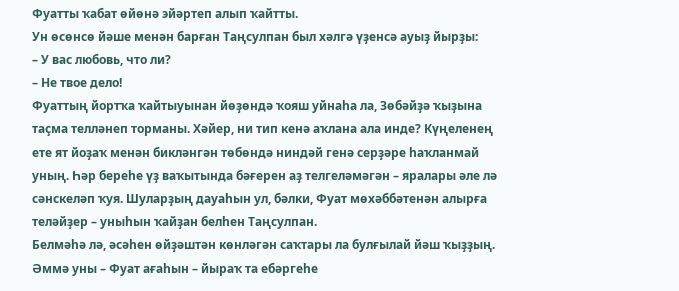Фуатты ҡабат өйөнә эйәртеп алып ҡайтты.
Ун өсөнсө йәше менән барған Таңсулпан был хәлгә үҙенсә ауыҙ йырҙы:
– У вас любовь, что ли?
– Не твое дело!
Фуаттың йортҡа ҡайтыуынан йөҙөндә ҡояш уйнаһа ла, Зөбәйҙә ҡыҙына таҫма телләнеп торманы. Хәйер, ни тип кенә аҡлана ала инде? Күңеленең ете ят йоҙаҡ менән бикләнгән төбөндә ниндәй генә серҙәре һаҡланмай уның. Һәр береһе үҙ ваҡытында бәғерен аҙ телгеләмәгән – яралары әле лә сәнскеләп ҡуя. Шуларҙың дауаһын ул, бәлки, Фуат мөхәббәтенән алырға теләйҙер – уныһын ҡайҙан белһен Таңсулпан.
Белмәһә лә, әсәһен өйҙәштән көнләгән саҡтары ла булғылай йәш ҡыҙҙың. Әммә уны – Фуат ағаһын – йыраҡ та ебәргеһе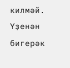килмәй. Үҙенән бигерәк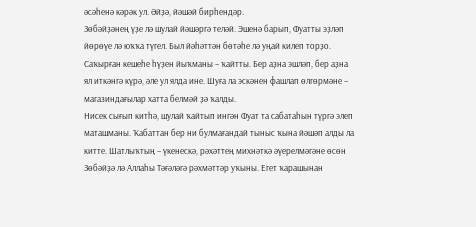әсәһенә кәрәк ул. Әйҙә, йәшәй бирһендәр.
Зөбәйҙәнең үҙе лә шулай йәшәргә теләй. Эшенә барып, Фуатты эҙләп йөрөүе лә юҡҡа түгел. Был йәһәттән бөтәһе лә уңай килеп торҙо. Саҡырған кешеһе һүҙен йыҡманы – ҡайтты. Бер аҙна эшләп, бер аҙна ял иткәнгә күрә, әле ул ялда ине. Шуға ла эскәнен фашлап өлгөрмәне – магазиндағылар хатта белмәй ҙә ҡалды.
Нисек сығып китһә, шулай ҡайтып ингән Фуат та сабатаһын түргә элеп маташманы. Ҡабаттан бер ни булмағандай тыныс ҡына йәшәп алды ла китте. Шатлыҡтың – үкенескә, рәхәттең михнәткә әүерелмәгәне өсөн Зөбәйҙә лә Аллаһы Тәғәләгә рәхмәттәр уҡыны. Егет ҡарашынан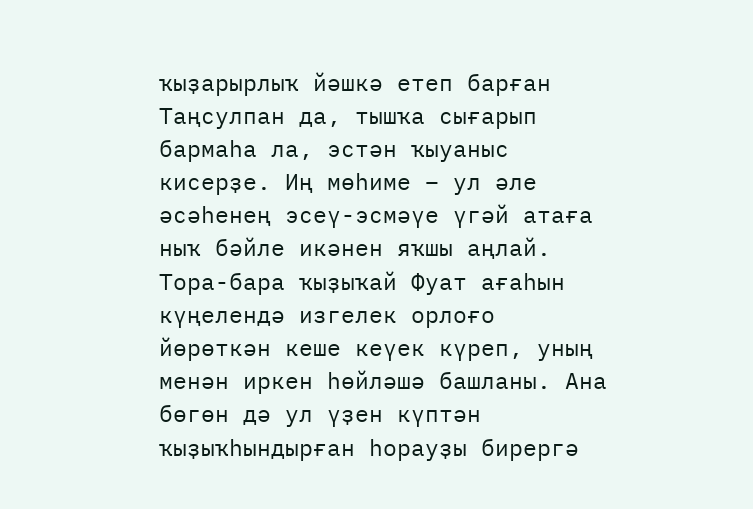ҡыҙарырлыҡ йәшкә етеп барған Таңсулпан да, тышҡа сығарып бармаһа ла, эстән ҡыуаныс кисерҙе. Иң мөһиме – ул әле әсәһенең эсеү-эсмәүе үгәй атаға ныҡ бәйле икәнен яҡшы аңлай.
Тора-бара ҡыҙыҡай Фуат ағаһын күңелендә изгелек орлоғо йөрөткән кеше кеүек күреп, уның менән иркен һөйләшә башланы. Ана бөгөн дә ул үҙен күптән ҡыҙыҡһындырған һорауҙы бирергә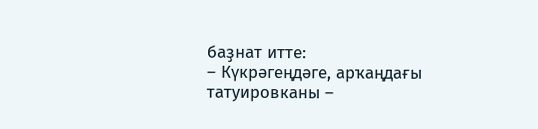баҙнат итте:
– Күкрәгеңдәге, арҡаңдағы татуировканы –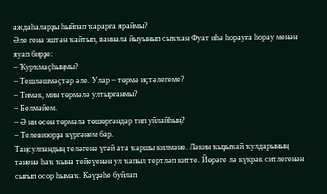аждаһаларҙы һыйпап ҡарарға яраймы?
Әле генә эштән ҡайтып, ваннала йыуынып сыҡҡан Фуат иһә һорауға һорау менән яуап бирҙе:
– Ҡурҡмаҫһыңмы?
– Тешләшмәҫтәр әле. Улар – төрмә иҫтәлегеме?
– Тимәк, мин төрмәлә ултырғанмы?
– Белмәйем.
– Ә ни өсөн төрмәлә төшөргәндәр тип уйлайһың?
– Телевизорҙа күргәнем бар.
Таңсулпандың теләгенә үгәй ата ҡаршы килмәне. Ләкин ҡыҙыҡай ҡулдарының тәненә һаҡ ҡына тейеүенән ул ҡапыл тертләп китте. Йөрәге лә күкрәк ситлегенән сығып осор һымаҡ. Кәүҙәһе буйлап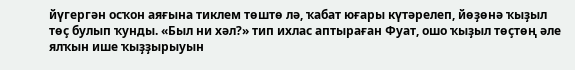йүгергән осҡон аяғына тиклем төштө лә, ҡабат юғары күтәрелеп, йөҙөнә ҡыҙыл төҫ булып ҡунды. «Был ни хәл?» тип ихлас аптыраған Фуат, ошо ҡыҙыл төҫтөң әле ялҡын ише ҡыҙҙырыуын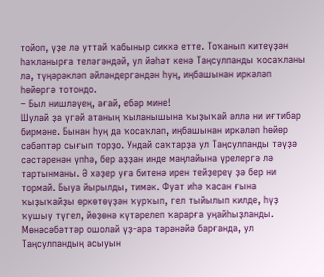тойоп, үҙе лә уттай ҡабыныр сиккә етте. Тоҡанып китеүҙән һаҡланырға теләгәндәй, ул йәһәт кенә Таңсулпанды ҡосаҡланы ла, түңәрәкләп әйләндергәндән һуң, иңбашынан иркәләп һөйөргә тотондо.
– Был нишләүең, ағай, ебәр мине!
Шулай ҙа үгәй атаның ҡыланышына ҡыҙыҡай әллә ни иғтибар бирмәне. Бынан һуң да ҡосаҡлап, иңбашынан иркәләп һөйөр сәбәптәр сығып торҙо. Ундай саҡтарҙа ул Таңсулпанды тәүҙә сәстәренән үпһә, бер аҙҙан инде маңлайына үрелергә лә тартынманы. Ә хәҙер уға битенә ирен тейҙереү ҙә бер ни тормай. Быуа йырылды, тимәк. Фуат иһә ҡасан ғына ҡыҙыҡайҙы өркөтөүҙән ҡурҡып, гел тыйылып килде, һүҙ ҡушыу түгел, йөҙөнә күтәрелеп ҡарарға уңайһыҙланды.
Мөнәсәбәттәр ошолай үҙ-ара тәрәнәйә барғанда, ул Таңсулпандың асыуын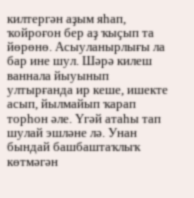килтергән аҙым яһап, ҡойроғон бер аҙ ҡыҫып та йөрөнө. Асыуланырлығы ла бар ине шул. Шәрә килеш ваннала йыуынып ултырғанда ир кеше, ишекте асып, йылмайып ҡарап торһон әле. Үгәй атаһы тап шулай эшләне лә. Унан бындай башбаштаҡлыҡ көтмәгән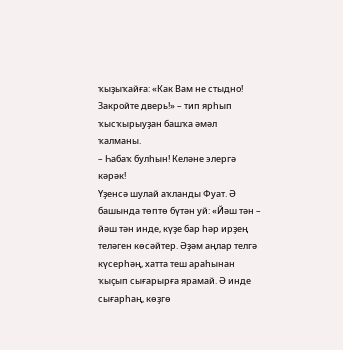ҡыҙыҡайға: «Как Вам не стыдно! Закройте дверь!» – тип ярһып ҡысҡырыуҙан башҡа әмәл ҡалманы.
– Һабаҡ булһын! Келәне элергә кәрәк!
Үҙенсә шулай аҡланды Фуат. Ә башында төптө бүтән уй: «Йәш тән – йәш тән инде, күҙе бар һәр ирҙең теләген көсәйтер. Әҙәм аңлар телгә күсерһәң, хатта теш араһынан ҡыҫып сығарырға ярамай. Ә инде сығарһаң, көҙгө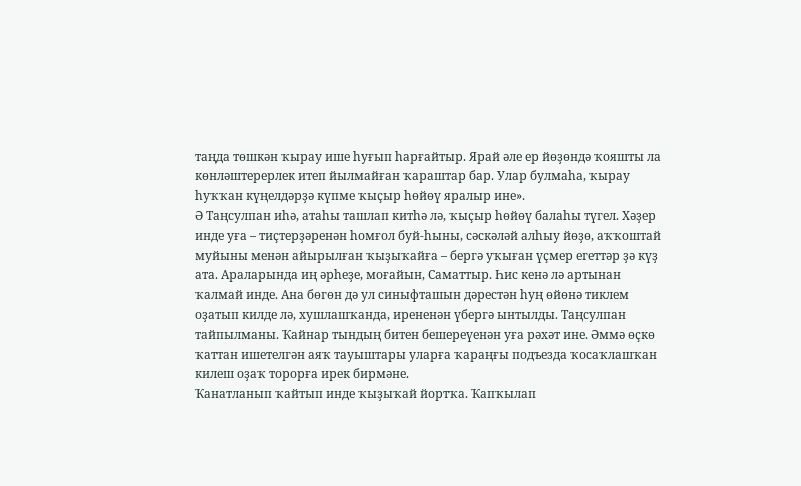таңда төшкән ҡырау ише һуғып һарғайтыр. Ярай әле ер йөҙөндә ҡояшты ла көнләштерерлек итеп йылмайған ҡараштар бар. Улар булмаһа, ҡырау һуҡҡан күңелдәрҙә күпме ҡыҫыр һөйөү яралыр ине».
Ә Таңсулпан иһә, атаһы ташлап китһә лә, ҡыҫыр һөйөү балаһы түгел. Хәҙер инде уға – тиҫтерҙәренән һомғол буй-һыны, сәскәләй алһыу йөҙө, аҡҡоштай муйыны менән айырылған ҡыҙыҡайға – бергә уҡыған үҫмер егеттәр ҙә күҙ ата. Араларында иң әрһеҙе, моғайын, Саматтыр. Һис кенә лә артынан ҡалмай инде. Ана бөгөн дә ул синыфташын дәрестән һуң өйөнә тиклем оҙатып килде лә, хушлашҡанда, ирененән үбергә ынтылды. Таңсулпан тайпылманы. Ҡайнар тындың битен бешереүенән уға рәхәт ине. Әммә өҫкө ҡаттан ишетелгән аяҡ тауыштары уларға ҡараңғы подъезда ҡосаҡлашҡан килеш оҙаҡ торорға ирек бирмәне.
Ҡанатланып ҡайтып инде ҡыҙыҡай йортҡа. Ҡапҡылап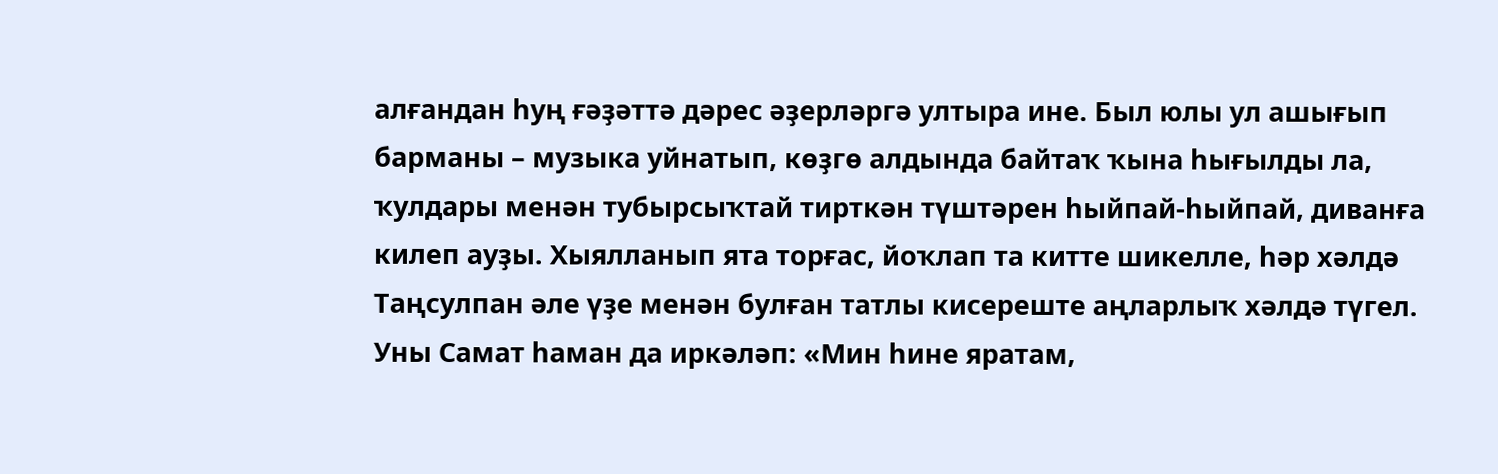алғандан һуң ғәҙәттә дәрес әҙерләргә ултыра ине. Был юлы ул ашығып барманы – музыка уйнатып, көҙгө алдында байтаҡ ҡына һығылды ла, ҡулдары менән тубырсыҡтай тирткән түштәрен һыйпай-һыйпай, диванға килеп ауҙы. Хыялланып ята торғас, йоҡлап та китте шикелле, һәр хәлдә Таңсулпан әле үҙе менән булған татлы кисереште аңларлыҡ хәлдә түгел. Уны Самат һаман да иркәләп: «Мин һине яратам,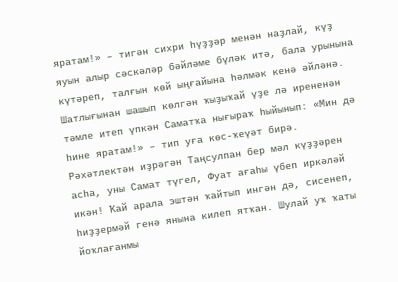яратам!» – тигән сихри һүҙҙәр менән наҙлай, күҙ яуын алыр сәскәләр бәйләме бүләк итә, бала урынына күтәреп, талғын көй ыңғайына һәлмәк кенә әйләнә. Шатлығынан шашып көлгән ҡыҙыҡай үҙе лә ирененән тәмле итеп үпкән Саматҡа нығыраҡ һыйынып: «Мин дә һине яратам!» – тип уға көс-ҡеүәт бирә.
Рәхәтлектән иҙрәгән Таңсулпан бер мәл күҙҙәрен асһа, уны Самат түгел, Фуат ағаһы үбеп иркәләй икән! Ҡай арала эштән ҡайтып ингән дә, сисенеп, һиҙҙермәй генә янына килеп ятҡан. Шулай уҡ ҡаты йоҡлағанмы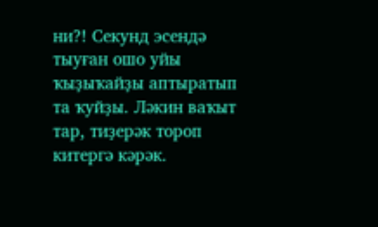ни?! Секунд эсендә тыуған ошо уйы ҡыҙыҡайҙы аптыратып та ҡуйҙы. Ләкин ваҡыт тар, тиҙерәк тороп китергә кәрәк.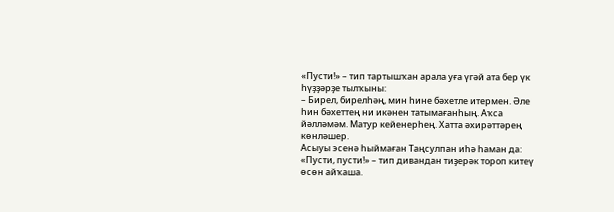«Пусти!» – тип тартышҡан арала уға үгәй ата бер үк һүҙҙәрҙе тылҡыны:
– Бирел, бирелһәң, мин һине бәхетле итермен. Әле һин бәхеттең ни икәнен татымағанһың. Аҡса йәлләмәм. Матур кейенерһең. Хатта әхирәттәрең көнләшер.
Асыуы эсенә һыймаған Таңсулпан иһә һаман да: «Пусти, пусти!» – тип дивандан тиҙерәк тороп китеү өсөн айҡаша.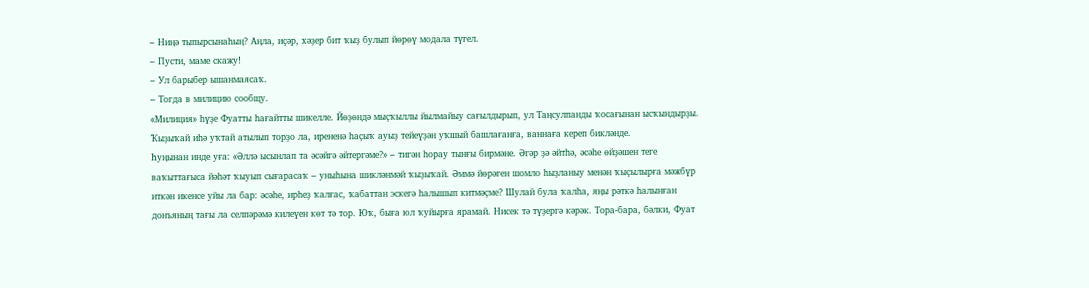– Ниңә тыпырсынаһың? Аңла, иҫәр, хәҙер бит ҡыҙ булып йөрөү модала түгел.
– Пусти, маме скажу!
– Ул барыбер ышанмаясаҡ.
– Тогда в милицию сообщу.
«Милиция» һүҙе Фуатты һағайтты шикелле. Йөҙөндә мыҫҡыллы йылмайыу сағылдырып, ул Таңсулпанды ҡосағынан ысҡындырҙы. Ҡыҙыҡай иһә уҡтай атылып торҙо ла, ирененә һаҫыҡ ауыҙ тейеүҙән уҡшый башлағанға, ваннаға кереп бикләнде.
Һуңынан инде уға: «Әллә ысынлап та әсәйгә әйтергәме?» – тигән һорау тынғы бирмәне. Әгәр ҙә әйтһә, әсәһе өйҙәшен теге ваҡыттағыса йәһәт ҡыуып сығарасаҡ – уныһына шикләнмәй ҡыҙыҡай. Әммә йөрәген шомло һыҙланыу менән ҡыҫылырға мәжбүр иткән икенсе уйы ла бар: әсәһе, ирһеҙ ҡалғас, ҡабаттан эскегә һалышып китмәҫме? Шулай була ҡалһа, яңы рәткә һалынған донъяның тағы ла селпәрәмә килеүен көт тә тор. Юҡ, быға юл ҡуйырға ярамай. Нисек тә түҙергә кәрәк. Тора-бара, бәлки, Фуат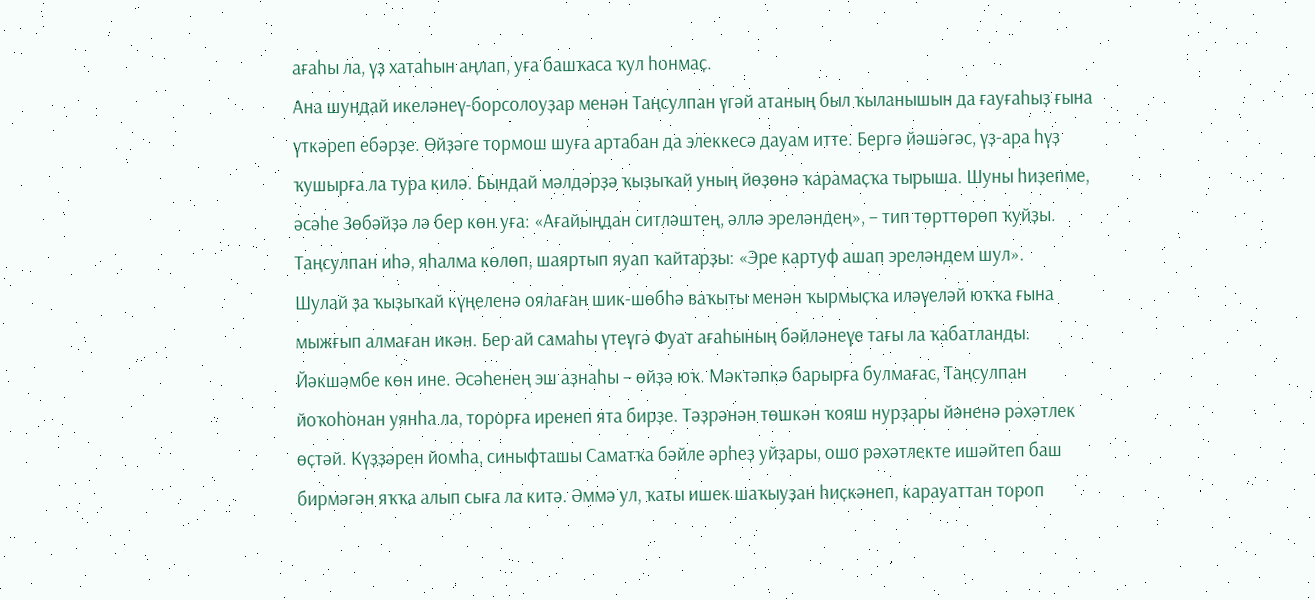ағаһы ла, үҙ хатаһын аңлап, уға башҡаса ҡул һонмаҫ.
Ана шундай икеләнеү-борсолоуҙар менән Таңсулпан үгәй атаның был ҡыланышын да ғауғаһыҙ ғына үткәреп ебәрҙе. Өйҙәге тормош шуға артабан да элеккесә дауам итте. Бергә йәшәгәс, үҙ-ара һүҙ ҡушырға ла тура килә. Бындай мәлдәрҙә ҡыҙыҡай уның йөҙөнә ҡарамаҫҡа тырыша. Шуны һиҙепме, әсәһе Зөбәйҙә лә бер көн уға: «Ағайыңдан ситләштең, әллә эреләндең», – тип төрттөрөп ҡуйҙы. Таңсулпан иһә, яһалма көлөп, шаяртып яуап ҡайтарҙы: «Эре картуф ашап эреләндем шул».
Шулай ҙа ҡыҙыҡай күңеленә оялаған шик-шөбһә ваҡыты менән ҡырмыҫҡа иләүеләй юҡҡа ғына мыжғып алмаған икән. Бер ай самаһы үтеүгә Фуат ағаһының бәйләнеүе тағы ла ҡабатланды. Йәкшәмбе көн ине. Әсәһенең эш аҙнаһы – өйҙә юҡ. Мәктәпкә барырға булмағас, Таңсулпан йоҡоһонан уянһа ла, торорға иренеп ята бирҙе. Тәҙрәнән төшкән ҡояш нурҙары йәненә рәхәтлек өҫтәй. Күҙҙәрен йомһа, синыфташы Саматҡа бәйле әрһеҙ уйҙары, ошо рәхәтлекте ишәйтеп баш бирмәгән яҡҡа алып сыға ла китә. Әммә ул, ҡаты ишек шаҡыуҙан һиҫкәнеп, карауаттан тороп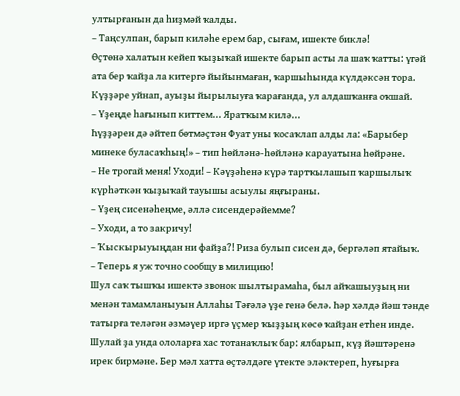ултырғанын да һиҙмәй ҡалды.
– Таңсулпан, барып киләһе ерем бар, сығам, ишекте биклә!
Өҫтөнә халатын кейеп ҡыҙыҡай ишекте барып асты ла шаҡ ҡатты: үгәй ата бер ҡайҙа ла китергә йыйынмаған, ҡаршыһында күлдәксән тора. Күҙҙәре уйнап, ауыҙы йырылыуға ҡарағанда, ул алдашҡанға оҡшай.
– Үҙеңде һағынып киттем... Яратҡым килә...
Һүҙҙәрен дә әйтеп бөтмәҫтән Фуат уны ҡосаҡлап алды ла: «Барыбер минеке буласаҡһың!» – тип һөйләнә-һөйләнә карауатына һөйрәне.
– Не трогай меня! Уходи! – Кәүҙәһенә күрә тартҡылашып ҡаршылыҡ күрһәткән ҡыҙыҡай тауышы асыулы яңғыраны.
– Үҙең сисенәһеңме, әллә сисендерәйемме?
– Уходи, а то закричу!
– Ҡыскырыуыңдан ни файҙа?! Риза булып сисен дә, бергәләп ятайыҡ.
– Теперь я уж точно сообщу в милицию!
Шул саҡ тышҡы ишектә звонок шылтырамаһа, был айҡашыуҙың ни менән тамамланыуын Аллаһы Тәғәлә үҙе генә белә. Һәр хәлдә йәш тәнде татырға теләгән әзмәүер иргә үҫмер ҡыҙҙың көсө ҡайҙан етһен инде. Шулай ҙа унда ололарға хас тотанаҡлыҡ бар: ялбарып, күҙ йәштәренә ирек бирмәне. Бер мәл хатта өҫтәлдәге үтекте эләктереп, һуғырға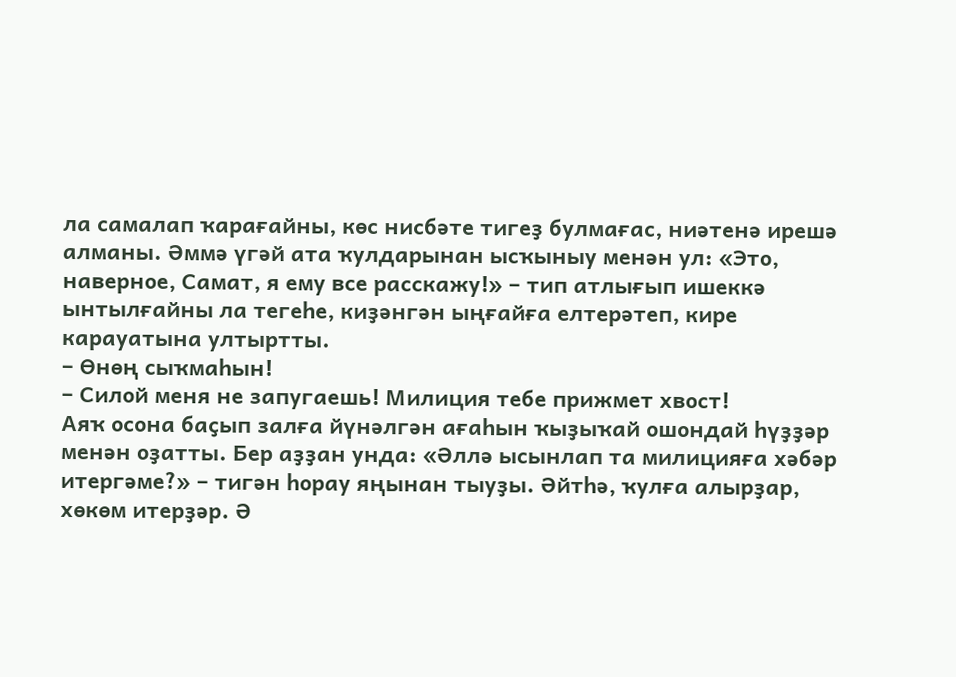ла самалап ҡарағайны, көс нисбәте тигеҙ булмағас, ниәтенә ирешә алманы. Әммә үгәй ата ҡулдарынан ысҡыныу менән ул: «Это, наверное, Самат, я ему все расскажу!» – тип атлығып ишеккә ынтылғайны ла тегеһе, киҙәнгән ыңғайға елтерәтеп, кире карауатына ултыртты.
– Өнөң сыҡмаһын!
– Силой меня не запугаешь! Милиция тебе прижмет хвост!
Аяҡ осона баҫып залға йүнәлгән ағаһын ҡыҙыҡай ошондай һүҙҙәр менән оҙатты. Бер аҙҙан унда: «Әллә ысынлап та милицияға хәбәр итергәме?» – тигән һорау яңынан тыуҙы. Әйтһә, ҡулға алырҙар, хөкөм итерҙәр. Ә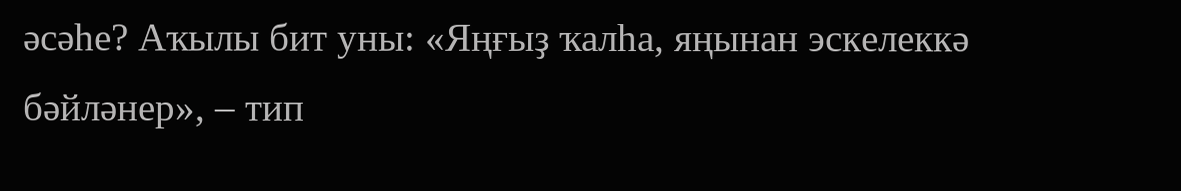әсәһе? Аҡылы бит уны: «Яңғыҙ ҡалһа, яңынан эскелеккә бәйләнер», – тип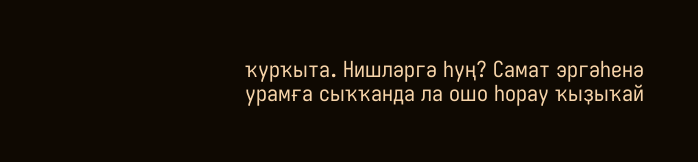ҡурҡыта. Нишләргә һуң? Самат эргәһенә урамға сыҡҡанда ла ошо һорау ҡыҙыҡай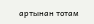артынан тотам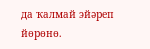да ҡалмай эйәреп йөрөнө.